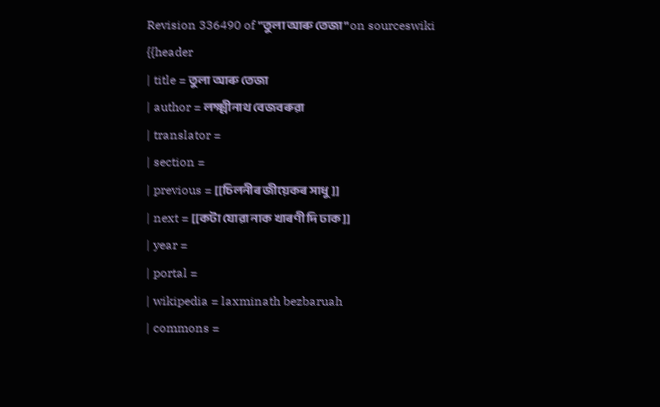Revision 336490 of "তুলা আৰু তেজা" on sourceswiki
{{header
| title = তুলা আৰু তেজা
| author = লক্ষ্মীনাথ বেজবৰুৱা
| translator =
| section =
| previous = [[চিলনীৰ জীয়েকৰ সাধু]]
| next = [[কটা যোৱা নাক খাৰণী দি ঢাক]]
| year =
| portal =
| wikipedia = laxminath bezbaruah
| commons =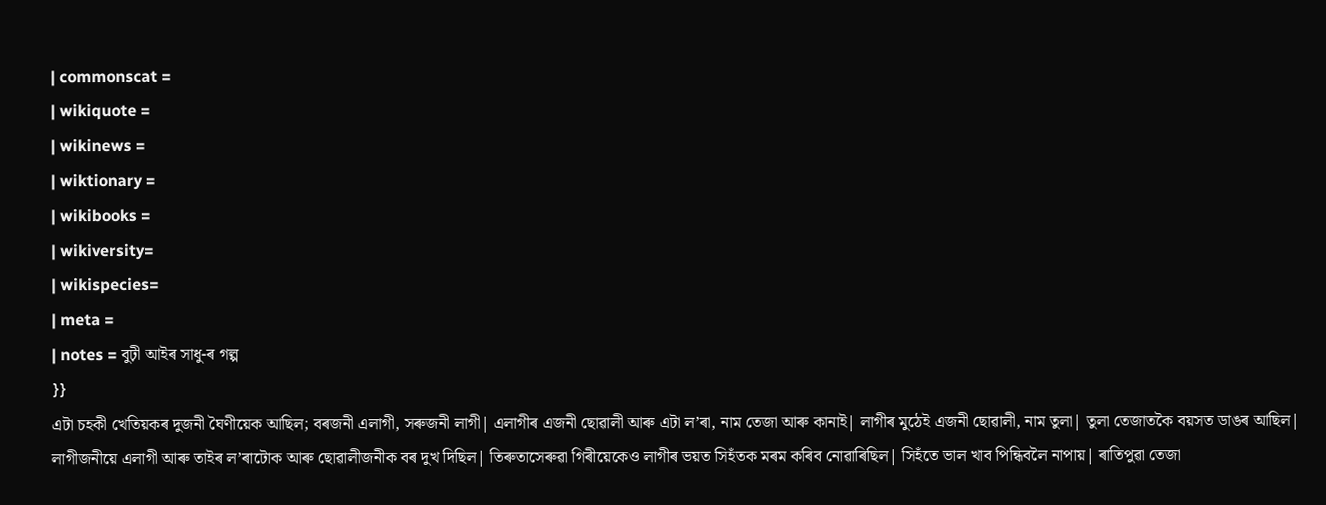| commonscat =
| wikiquote =
| wikinews =
| wiktionary =
| wikibooks =
| wikiversity=
| wikispecies=
| meta =
| notes = বুঢ়ী আইৰ সাধু-ৰ গল্প
}}
এটা চহকী খেতিয়কৰ দুজনী ঘৈণীয়েক আছিল; বৰজনী এলাগী, সৰুজনী লাগী| এলাগীৰ এজনী ছোৱালী আৰু এটা ল’ৰা, নাম তেজা আৰু কানাই| লাগীৰ মুঠেই এজনী ছোৱালী, নাম তুলা| তুলা তেজাতকৈ বয়সত ডাঙৰ আছিল| লাগীজনীয়ে এলাগী আৰু তাইৰ ল’ৰাটোক আৰু ছোৱালীজনীক বৰ দুখ দিছিল| তিৰুতাসেৰুৱা গিৰীয়েকেও লাগীৰ ভয়ত সিহঁতক মৰম কৰিব নোৱাৰিছিল| সিহঁতে ভাল খাব পিন্ধিবলৈ নাপায়| ৰাতিপুৱা তেজা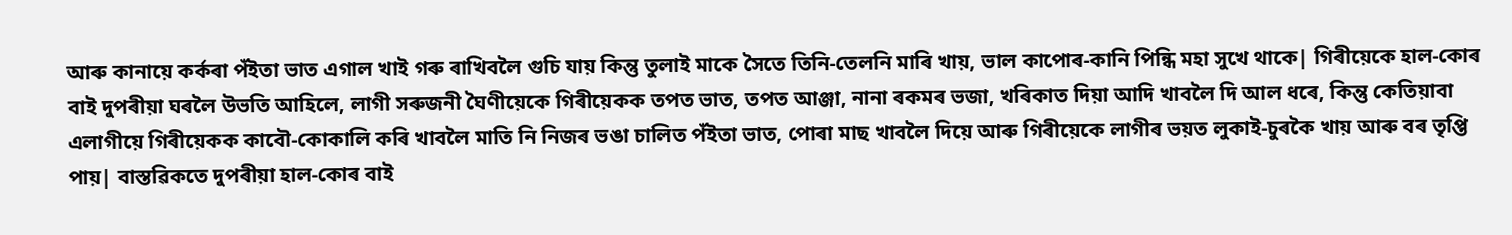আৰু কানায়ে কৰ্কৰা পঁইতা ভাত এগাল খাই গৰু ৰাখিবলৈ গুচি যায় কিন্তু তুলাই মাকে সৈতে তিনি-তেলনি মাৰি খায়, ভাল কাপোৰ-কানি পিন্ধি মহা সুখে থাকে| গিৰীয়েকে হাল-কোৰ বাই দুপৰীয়া ঘৰলৈ উভতি আহিলে, লাগী সৰুজনী ঘৈণীয়েকে গিৰীয়েকক তপত ভাত, তপত আঞ্জা, নানা ৰকমৰ ভজা, খৰিকাত দিয়া আদি খাবলৈ দি আল ধৰে, কিন্তু কেতিয়াবা এলাগীয়ে গিৰীয়েকক কাবৌ-কোকালি কৰি খাবলৈ মাতি নি নিজৰ ভঙা চালিত পঁইতা ভাত, পোৰা মাছ খাবলৈ দিয়ে আৰু গিৰীয়েকে লাগীৰ ভয়ত লুকাই-চুৰকৈ খায় আৰু বৰ তৃপ্তি পায়| বাস্তৱিকতে দুপৰীয়া হাল-কোৰ বাই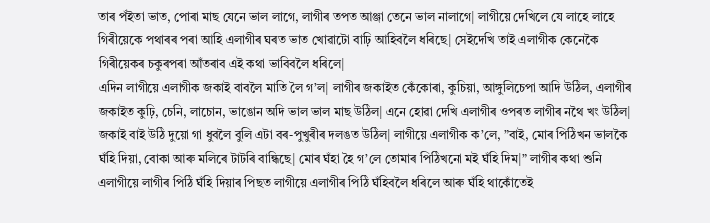তাৰ পঁইতা ভাত, পোৰা মাছ যেনে ভাল লাগে, লাগীৰ তপত আঞ্জা তেনে ভাল নালাগে| লাগীয়ে দেখিলে যে লাহে লাহে গিৰীয়েকে পথাৰৰ পৰা আহি এলাগীৰ ঘৰত ভাত খোৱাটো বাঢ়ি আহিবলৈ ধৰিছে| সেইদেখি তাই এলাগীক কেনেকৈ গিৰীয়েকৰ চকুৰপৰা আঁতৰাব এই কথা ভাবিবলৈ ধৰিলে|
এদিন লাগীয়ে এলাগীক জকাই বাবলৈ মাতি লৈ গ’ল| লাগীৰ জকাইত কেঁকোৰা, কুচিয়া, আঙ্গুলিচেপা আদি উঠিল, এলাগীৰ জকাইত কুঢ়ি, চেনি, লাচোন, ভাঙোন অদি ভাল ভাল মাছ উঠিল| এনে হোৱা দেখি এলাগীৰ ওপৰত লাগীৰ নথৈ খং উঠিল| জকাই বাই উঠি দুয়ো গা ধুবলৈ বুলি এটা বৰ-পুখুৰীৰ দলঙত উঠিল| লাগীয়ে এলাগীক ক’লে, ”বাই, মোৰ পিঠিখন ভালকৈ ঘঁহি দিয়া, বোকা আৰু মলিৰে টাটৰি বান্ধিছে| মোৰ ঘঁহা হৈ গ’লে তোমাৰ পিঠিখনো মই ঘঁহি দিম|” লাগীৰ কথা শুনি এলাগীয়ে লাগীৰ পিঠি ঘঁহি দিয়াৰ পিছত লাগীয়ে এলাগীৰ পিঠি ঘঁহিবলৈ ধৰিলে আৰু ঘঁহি থাকোঁতেই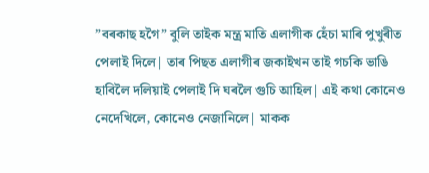”বৰকাছ হগৈ” বুলি তাইক মন্ত্ৰ মাতি এলাগীক হেঁচা মাৰি পুখুৰীত পেলাই দিলে| তাৰ পিছত এলাগীৰ জকাইখন তাই গচকি ভাঙি হাবিলৈ দলিয়াই পেলাই দি ঘৰলৈ গুচি আহিল| এই কথা কোনেও নেদেখিলে, কোনেও নেজানিলে| মাকক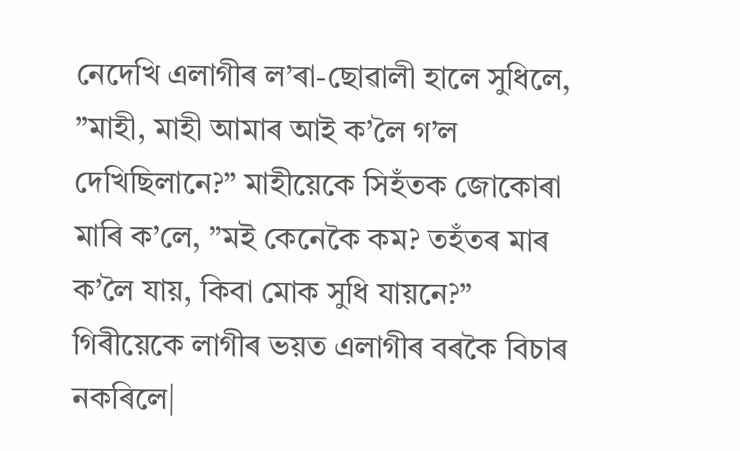নেদেখি এলাগীৰ ল’ৰা-ছোৱালী হালে সুধিলে, ”মাহী, মাহী আমাৰ আই ক’লৈ গ’ল দেখিছিলানে?” মাহীয়েকে সিহঁতক জোকোৰা মাৰি ক’লে, ”মই কেনেকৈ কম? তহঁতৰ মাৰ ক’লৈ যায়, কিবা মোক সুধি যায়নে?” গিৰীয়েকে লাগীৰ ভয়ত এলাগীৰ বৰকৈ বিচাৰ নকৰিলে|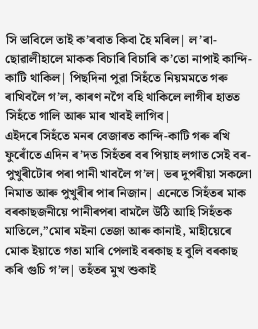সি ভাবিলে তাই ক’ৰবাত কিবা হৈ মৰিল| ল’ৰা-ছোৱালীহালে মাকক বিচাৰি বিচাৰি ক’তো নাপাই কান্দি-কাটি থাকিল| পিছদিনা পুৱা সিহঁতে নিয়মমতে গৰু ৰাখিবলৈ গ’ল, কাৰণ নগৈ বহি থাকিলে লাগীৰ হাতত সিহঁতে গালি আৰু মাৰ খাবই লাগিব|
এইদৰে সিহঁতে মনৰ বেজাৰত কান্দি-কাটি গৰু ৰখি ফুৰোঁতে এদিন ৰ’দত সিহঁতৰ বৰ পিয়াহ লগাত সেই বৰ-পুখুৰীটোৰ পৰা পানী খাবলৈ গ’ল| ভৰ দুপৰীয়া সকলো নিমাত আৰু পুখুৰীৰ পাৰ নিজান| এনেতে সিহঁতৰ মাক বৰকাছজনীয়ে পানীৰপৰা বামলৈ উঠি আহি সিহঁতক মাতিলে,”মোৰ মইনা তেজা আৰু কানাই, মাহীয়েৰে মোক ইয়াতে গতা মাৰি পেলাই বৰকাছ হ বুলি বৰকাছ কৰি গুচি গ’ল| তহঁতৰ মুখ শুকাই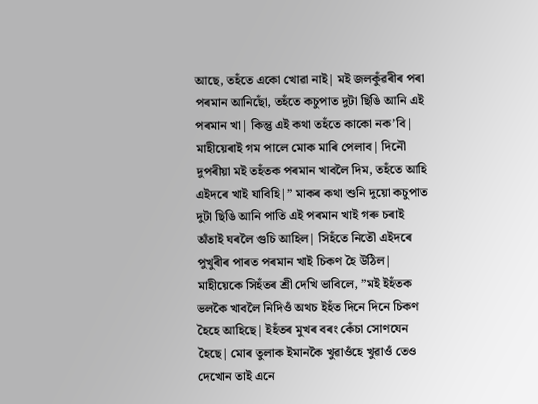আছে, তহঁতে একো খোৱা নাই| মই জলকুঁৱৰীৰ পৰা পৰমান আনিছোঁ, তহঁতে কচুপাত দুটা ছিঙি আনি এই পৰমান খা| কিন্তু এই কথা তহঁতে কাকো নক’বি| মাহীয়েৰাই গম পালে মোক মাৰি পেলাব| দিনৌ দুপৰীয়া মই তহঁতক পৰমান খাবলৈ দিম, তহঁতে আহি এইদৰে খাই যাবিহি|” মাকৰ কথা শুনি দুয়ো কচুপাত দুটা ছিঙি আনি পাতি এই পৰমান খাই গৰু চৰাই অঁতাই ঘৰলৈ গুচি আহিল| সিহঁতে নিতৌ এইদৰে পুখুৰীৰ পাৰত পৰমান খাই চিকণ হৈ উঠিল| মাহীয়েকে সিহঁতৰ শ্ৰী দেখি ভাবিলে, ”মই ইহঁতক ভলকৈ খাবলৈ নিদিওঁ অথচ ইহঁত দিনে দিনে চিকণ হৈহে আহিছে| ইহঁতৰ মুখৰ বৰং কেঁচা সোণযেন হৈছে| মোৰ তুলাক ইমানকৈ খুৱাওঁহে খুৱাওঁ তেও দেখোন তাই এনে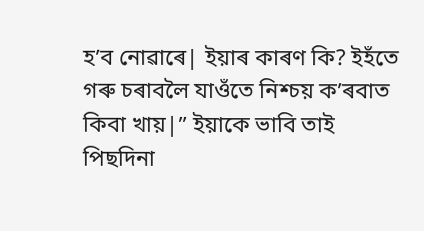হ’ব নোৱাৰে| ইয়াৰ কাৰণ কি? ইহঁতে গৰু চৰাবলৈ যাওঁতে নিশ্চয় ক’ৰবাত কিবা খায়|” ইয়াকে ভাবি তাই পিছদিনা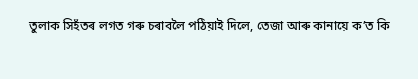তুলাক সিহঁতৰ লগত গৰু চৰাবলৈ পঠিয়াই দিলে, তেজা আৰু কানায়ে ক’ত কি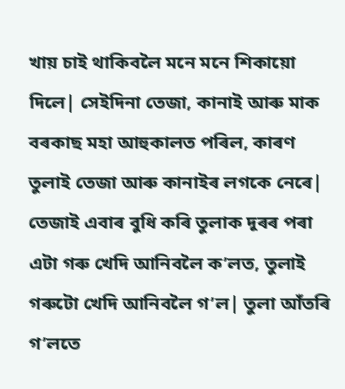খায় চাই থাকিবলৈ মনে মনে শিকায়ো দিলে| সেইদিনা তেজা, কানাই আৰু মাক বৰকাছ মহা আহুকালত পৰিল, কাৰণ তুলাই তেজা আৰু কানাইৰ লগকে নেৰে| তেজাই এবাৰ বুধি কৰি তুলাক দূৰৰ পৰা এটা গৰু খেদি আনিবলৈ ক’লত, তুলাই গৰুটো খেদি আনিবলৈ গ’ল| তুলা আঁতৰি গ’লতে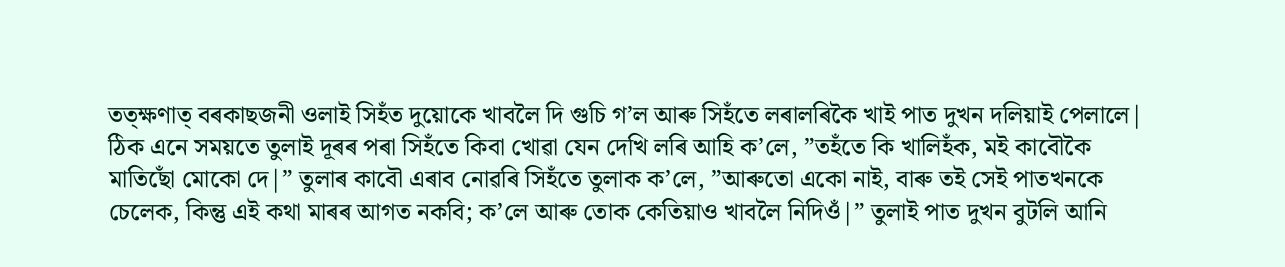তত্ক্ষণাত্ বৰকাছজনী ওলাই সিহঁত দুয়োকে খাবলৈ দি গুচি গ’ল আৰু সিহঁতে লৰালৰিকৈ খাই পাত দুখন দলিয়াই পেলালে| ঠিক এনে সময়তে তুলাই দূৰৰ পৰা সিহঁতে কিবা খোৱা যেন দেখি লৰি আহি ক’লে, ”তহঁতে কি খালিহঁক, মই কাবৌকৈ মাতিছোঁ মোকো দে|” তুলাৰ কাবৌ এৰাব নোৱৰি সিহঁতে তুলাক ক’লে, ”আৰুতো একো নাই, বাৰু তই সেই পাতখনকে চেলেক, কিন্তু এই কথা মাৰৰ আগত নকবি; ক’লে আৰু তোক কেতিয়াও খাবলৈ নিদিওঁ|” তুলাই পাত দুখন বুটলি আনি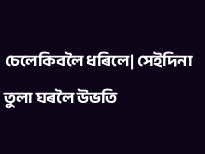চেলেকিবলৈ ধৰিলে| সেইদিনা তুলা ঘৰলৈ উভতি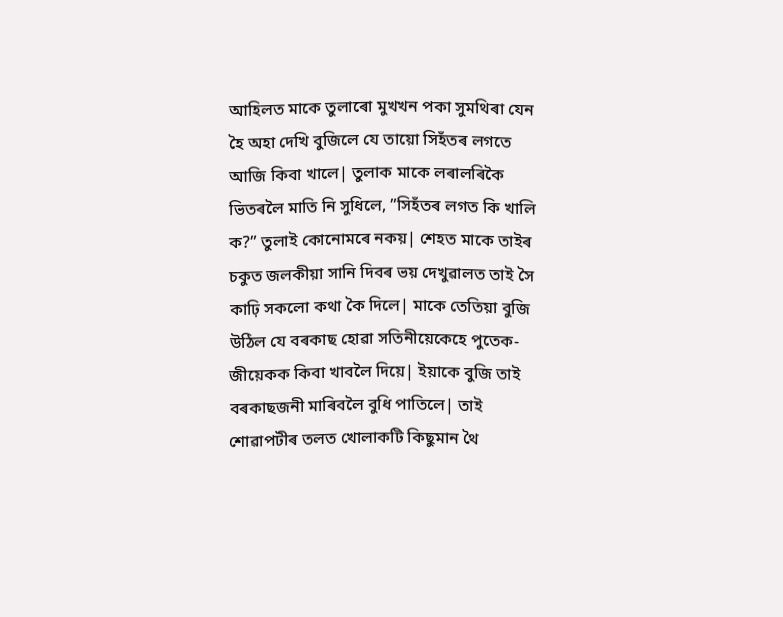আহিলত মাকে তুলাৰো মুখখন পকা সুমথিৰা যেন হৈ অহা দেখি বুজিলে যে তায়ো সিহঁতৰ লগতে আজি কিবা খালে| তুলাক মাকে লৰালৰিকৈ ভিতৰলৈ মাতি নি সুধিলে, ”সিহঁতৰ লগত কি খালি ক?” তুলাই কোনোমৰে নকয়| শেহত মাকে তাইৰ চকুত জলকীয়া সানি দিবৰ ভয় দেখুৱালত তাই সৈ কাঢ়ি সকলো কথা কৈ দিলে| মাকে তেতিয়া বুজি উঠিল যে বৰকাছ হোৱা সতিনীয়েকেহে পুতেক-জীয়েকক কিবা খাবলৈ দিয়ে| ইয়াকে বুজি তাই বৰকাছজনী মাৰিবলৈ বুধি পাতিলে| তাই শোৱাপটীৰ তলত খোলাকটি কিছুমান থৈ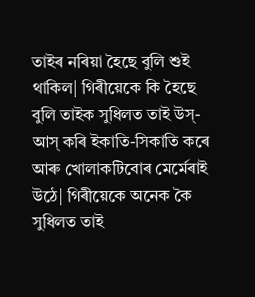তাইৰ নৰিয়া হৈছে বুলি শুই থাকিল| গিৰীয়েকে কি হৈছে বুলি তাইক সুধিলত তাই উস্-আস্ কৰি ইকাতি-সিকাতি কৰে আৰু খোলাকটিবোৰ মেৰ্মেৰাই উঠে| গিৰীয়েকে অনেক কৈ সুধিলত তাই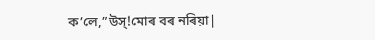ক’লে,”উস্!মোৰ বৰ নৰিয়া|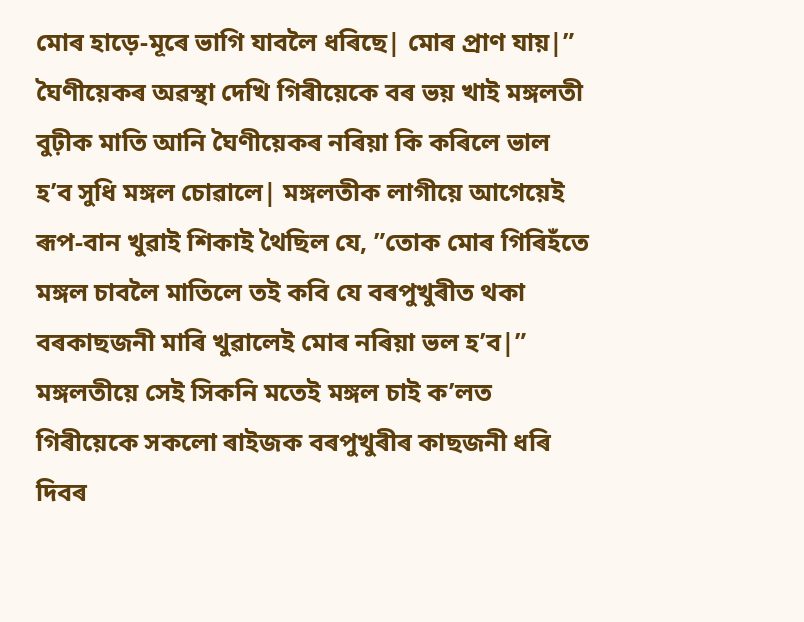মোৰ হাড়ে-মূৰে ভাগি যাবলৈ ধৰিছে| মোৰ প্ৰাণ যায়|” ঘৈণীয়েকৰ অৱস্থা দেখি গিৰীয়েকে বৰ ভয় খাই মঙ্গলতী বুঢ়ীক মাতি আনি ঘৈণীয়েকৰ নৰিয়া কি কৰিলে ভাল হ’ব সুধি মঙ্গল চোৱালে| মঙ্গলতীক লাগীয়ে আগেয়েই ৰূপ-বান খুৱাই শিকাই থৈছিল যে, ”তোক মোৰ গিৰিহঁতে মঙ্গল চাবলৈ মাতিলে তই কবি যে বৰপুখুৰীত থকা বৰকাছজনী মাৰি খুৱালেই মোৰ নৰিয়া ভল হ’ব|” মঙ্গলতীয়ে সেই সিকনি মতেই মঙ্গল চাই ক’লত গিৰীয়েকে সকলো ৰাইজক বৰপুখুৰীৰ কাছজনী ধৰি দিবৰ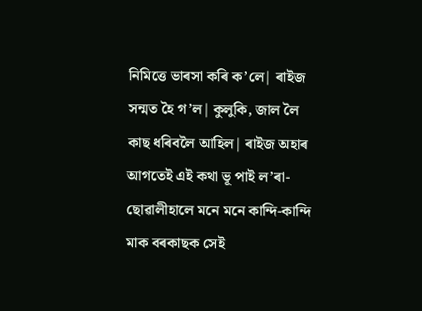নিমিত্তে ভাৰসা কৰি ক’লে| ৰাইজ সন্মত হৈ গ’ল| কুলুকি, জাল লৈ কাছ ধৰিবলৈ আহিল| ৰাইজ অহাৰ আগতেই এই কথা ভূ পাই ল’ৰা-ছোৱালীহালে মনে মনে কান্দি-কান্দি মাক বৰকাছক সেই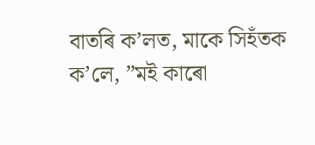বাতৰি ক’লত, মাকে সিহঁতক ক’লে, ”মই কাৰো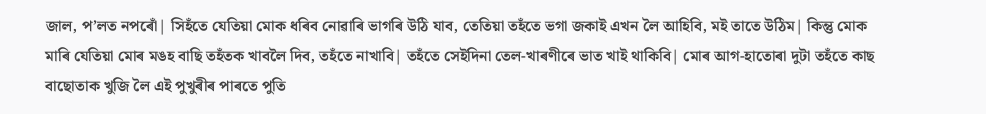জাল, প’লত নপৰোঁ| সিহঁতে যেতিয়া মোক ধৰিব নোৱাৰি ভাগৰি উঠি যাব, তেতিয়া তহঁতে ভগা জকাই এখন লৈ আহিবি, মই তাতে উঠিম| কিন্তু মোক মাৰি যেতিয়া মোৰ মঙহ বাছি তহঁতক খাবলৈ দিব, তহঁতে নাখাবি| তহঁতে সেইদিনা তেল-খাৰণীৰে ভাত খাই থাকিবি| মোৰ আগ-হাতোৰা দুটা তহঁতে কাছ বাছোতাক খুজি লৈ এই পুখুৰীৰ পাৰতে পুতি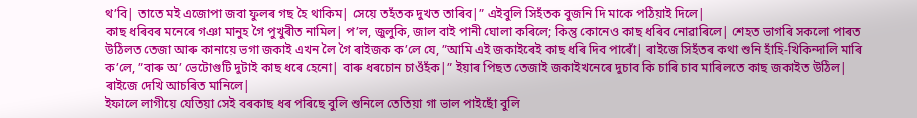থ’বি| তাতে মই এজোপা জবা ফুলৰ গছ হৈ থাকিম| সেয়ে তহঁতক দুখত তাৰিব|” এইবুলি সিহঁতক বুজনি দি মাকে পঠিয়াই দিলে|
কাছ ধৰিবৰ মনেৰে গঞা মানুহ গৈ পুখুৰীত নামিল| প’ল, জুলুকি, জাল বাই পানী ঘোলা কৰিলে; কিন্তু কোনেও কাছ ধৰিব নোৱাৰিলে| শেহত ভাগৰি সকলো পাৰত উঠিলত তেজা আৰু কানায়ে ভগা জকাই এখন লৈ গৈ ৰাইজক ক’লে যে, ”আমি এই জকাইৰেই কাছ ধৰি দিব পাৰোঁ| ৰাইজে সিহঁতৰ কথা শুনি হাঁহি-খিকিন্দালি মাৰি ক’লে, ”বাৰু অ’ ভেটোগুটি দুটাই কাছ ধৰে হেনো| বাৰু ধৰচোন চাওঁহঁক|” ইয়াৰ পিছত তেজাই জকাইখনেৰে দুচাব কি চাৰি চাব মাৰিলতে কাছ জকাইত উঠিল| ৰাইজে দেখি আচৰিত মানিলে|
ইফালে লাগীয়ে যেতিয়া সেই বৰকাছ ধৰ পৰিছে বুলি শুনিলে তেতিয়া গা ভাল পাইছোঁ বুলি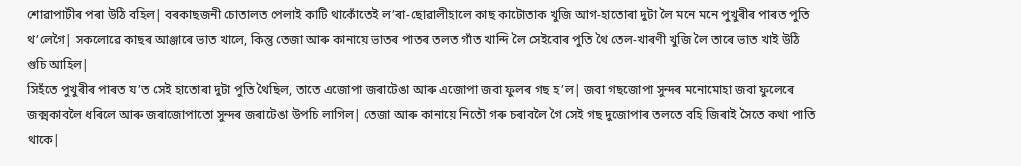শোৱাপাটীৰ পৰা উঠি বহিল| বৰকাছজনী চোতালত পেলাই কাটি থাকোঁতেই ল’ৰা-ছোৱালীহালে কাছ কাটোতাক খুজি আগ-হাতোৰা দুটা লৈ মনে মনে পুখুৰীৰ পাৰত পুতি থ’লেগৈ| সকলোৱে কাছৰ আঞ্জাৰে ভাত খালে, কিন্তু তেজা আৰু কানায়ে ভাতৰ পাতৰ তলত গাঁত খান্দি লৈ সেইবোৰ পুতি থৈ তেল-খাৰণী খুজি লৈ তাৰে ভাত খাই উঠি গুচি আহিল|
সিহঁতে পুখুৰীৰ পাৰত য’ত সেই হাতোৰা দুটা পুতি থৈছিল, তাতে এজোপা জৰাটেঙা আৰু এজোপা জবা ফুলৰ গছ হ’ল| জবা গছজোপা সুন্দৰ মনোমোহা জবা ফুলেৰে জক্মকাবলৈ ধৰিলে আৰু জৰাজোপাতো সুন্দৰ জৰাটেঙা উপচি লাগিল| তেজা আৰু কানায়ে নিতৌ গৰু চৰাবলৈ গৈ সেই গছ দুজোপাৰ তলতে বহি জিৰাই সৈতে কথা পাতি থাকে|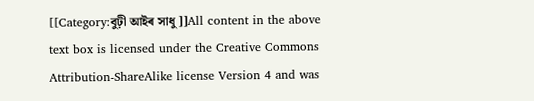[[Category:বুঢ়ী আইৰ সাধু]]All content in the above text box is licensed under the Creative Commons Attribution-ShareAlike license Version 4 and was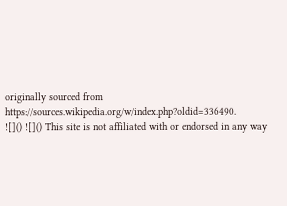originally sourced from https://sources.wikipedia.org/w/index.php?oldid=336490.
![]() ![]() This site is not affiliated with or endorsed in any way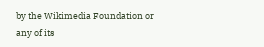by the Wikimedia Foundation or any of its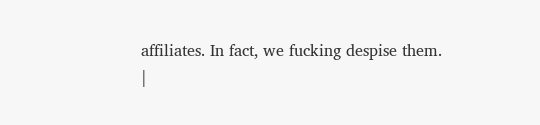affiliates. In fact, we fucking despise them.
|